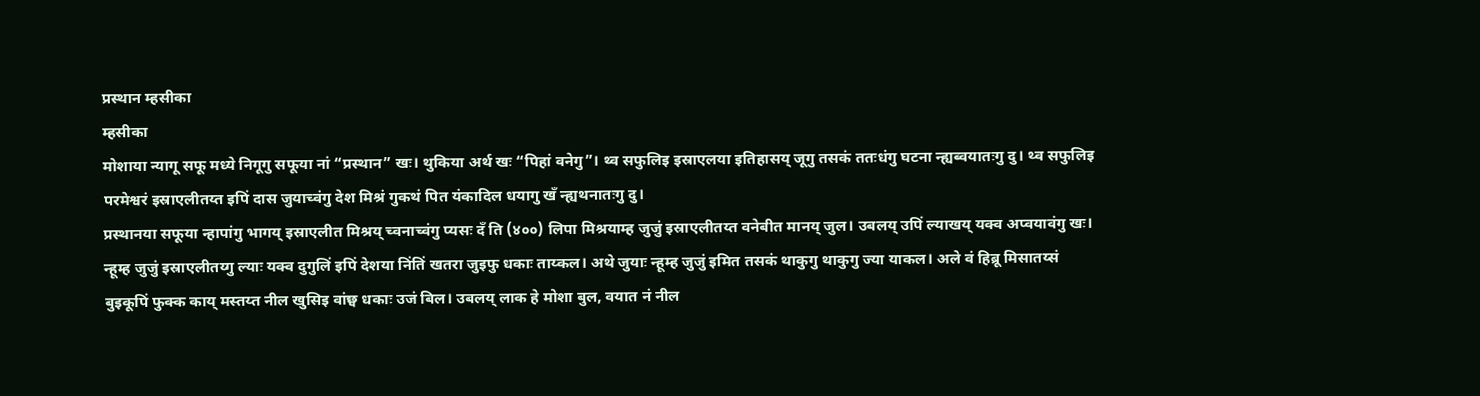प्रस्थान म्हसीका
म्हसीका
मोशाया न्यागू सफू मध्ये निगूगु सफूया नां “प्रस्थान” खः। थुकिया अर्थ खः “पिहां वनेगु”। थ्व सफुलिइ इस्राएलया इतिहासय् जूगु तसकं ततःधंगु घटना न्ह्यब्वयातःगु दु। थ्व सफुलिइ परमेश्वरं इस्राएलीतय्त इपिं दास जुयाच्वंगु देश मिश्रं गुकथं पित यंकादिल धयागु खँ न्ह्यथनातःगु दु।
प्रस्थानया सफूया न्हापांगु भागय् इस्राएलीत मिश्रय् च्वनाच्वंगु प्यसः दँ ति (४००) लिपा मिश्रयाम्ह जुजुं इस्राएलीतय्त वनेबीत मानय् जुल। उबलय् उपिं ल्याखय् यक्व अप्वयावंगु खः। न्हूम्ह जुजुं इस्राएलीतय्गु ल्याः यक्व दुगुलिं इपिं देशया निंतिं खतरा जुइफु धकाः ताय्कल। अथे जुयाः न्हूम्ह जुजुं इमित तसकं थाकुगु थाकुगु ज्या याकल। अले वं हिब्रू मिसातय्सं बुइकूपिं फुक्क काय् मस्तय्त नील खुसिइ वांछ्व धकाः उजं बिल। उबलय् लाक हे मोशा बुल, वयात नं नील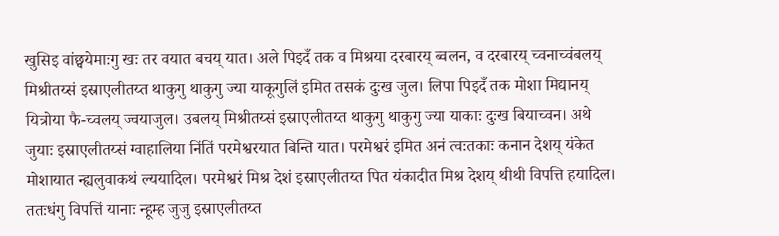खुसिइ वांछ्वयेमाःगु खः तर वयात बचय् यात। अले पिइदँ तक व मिश्रया दरबारय् ब्वलन, व दरबारय् च्वनाच्वंबलय् मिश्रीतय्सं इस्राएलीतय्त थाकुगु थाकुगु ज्या याकूगुलिं इमित तसकं दुःख जुल। लिपा पिइदँ तक मोशा मिद्यानय् यित्रोया फै-च्वलय् ज्वयाजुल। उबलय् मिश्रीतय्सं इस्राएलीतय्त थाकुगु थाकुगु ज्या याकाः दुःख बियाच्वन। अथे जुयाः इस्राएलीतय्सं ग्वाहालिया निंतिं परमेश्वरयात बिन्ति यात। परमेश्वरं इमित अनं त्वःतकाः कनान देशय् यंकेत मोशायात न्ह्यलुवाकथं ल्ययादिल। परमेश्वरं मिश्र देशं इस्राएलीतय्त पित यंकादीत मिश्र देशय् थीथी विपत्ति हयादिल। ततःधंगु विपत्तिं यानाः न्हूम्ह जुजु इस्राएलीतय्त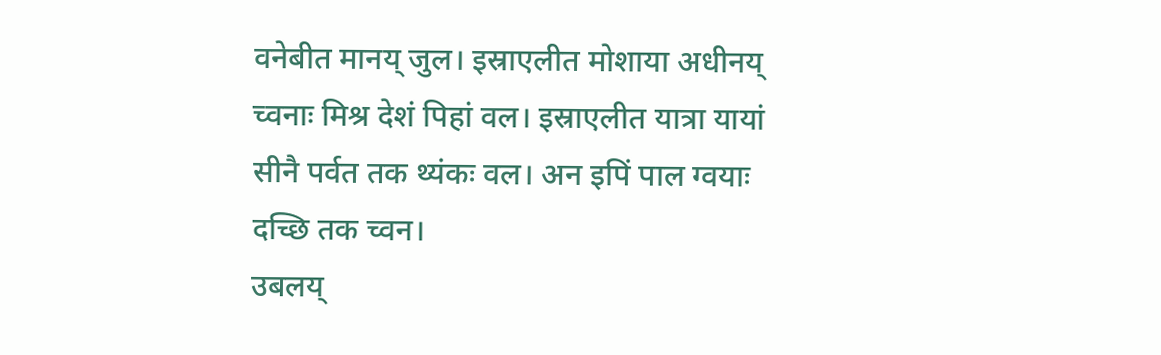वनेबीत मानय् जुल। इस्राएलीत मोशाया अधीनय् च्वनाः मिश्र देशं पिहां वल। इस्राएलीत यात्रा यायां सीनै पर्वत तक थ्यंकः वल। अन इपिं पाल ग्वयाः दच्छि तक च्वन।
उबलय्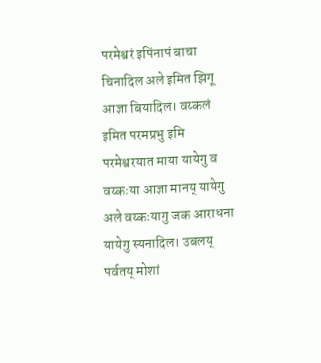परमेश्वरं इपिंनापं बाचा चिनादिल अले इमित झिगू आज्ञा बियादिल। वय्कलं इमित परमप्रभु इमि परमेश्वरयात माया यायेगु व वय्कःया आज्ञा मानय् यायेगु अले वय्कःयागु जक आराधना यायेगु स्यनादिल। उबलय् पर्वतय् मोशां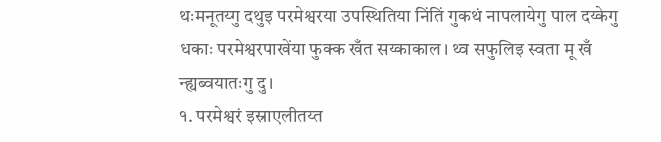थःमनूतय्गु दथुइ परमेश्वरया उपस्थितिया निंतिं गुकथं नापलायेगु पाल दय्केगु धकाः परमेश्वरपाखेंया फुक्क खँत सय्काकाल। थ्व सफुलिइ स्वता मू खँ न्ह्यब्वयातःगु दु।
१. परमेश्वरं इस्राएलीतय्त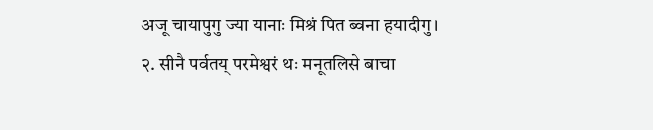अजू चायापुगु ज्या यानाः मिश्रं पित ब्वना हयादीगु।
२. सीनै पर्वतय् परमेश्वरं थः मनूतलिसे बाचा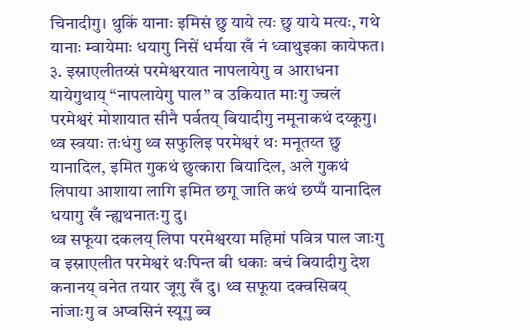चिनादीगु। थुकिं यानाः इमिसं छु याये त्यः छु याये मत्यः, गथे यानाः म्वायेमाः धयागु निसें धर्मया खँ नं ध्वाथुइका कायेफत।
३. इस्राएलीतय्सं परमेश्वरयात नापलायेगु व आराधना यायेगुथाय् “नापलायेगु पाल” व उकियात माःगु ज्वलं परमेश्वरं मोशायात सीनै पर्वतय् बियादीगु नमूनाकथं दय्कूगु।
थ्व स्वयाः तःधंगु थ्व सफुलिइ परमेश्वरं थः मनूतय्त छु यानादिल, इमित गुकथं छुत्कारा बियादिल, अले गुकथं लिपाया आशाया लागि इमित छगू जाति कथं छप्पँ यानादिल धयागु खँ न्ह्यथनातःगु दु।
थ्व सफूया दकलय् लिपा परमेश्वरया महिमां पवित्र पाल जाःगु व इस्राएलीत परमेश्वरं थःपिन्त बी धकाः बचं बियादीगु देश कनानय् वनेत तयार जूगु खँ दु। थ्व सफूया दक्वसिबय् नांजाःगु व अप्वसिनं स्यूगु ब्व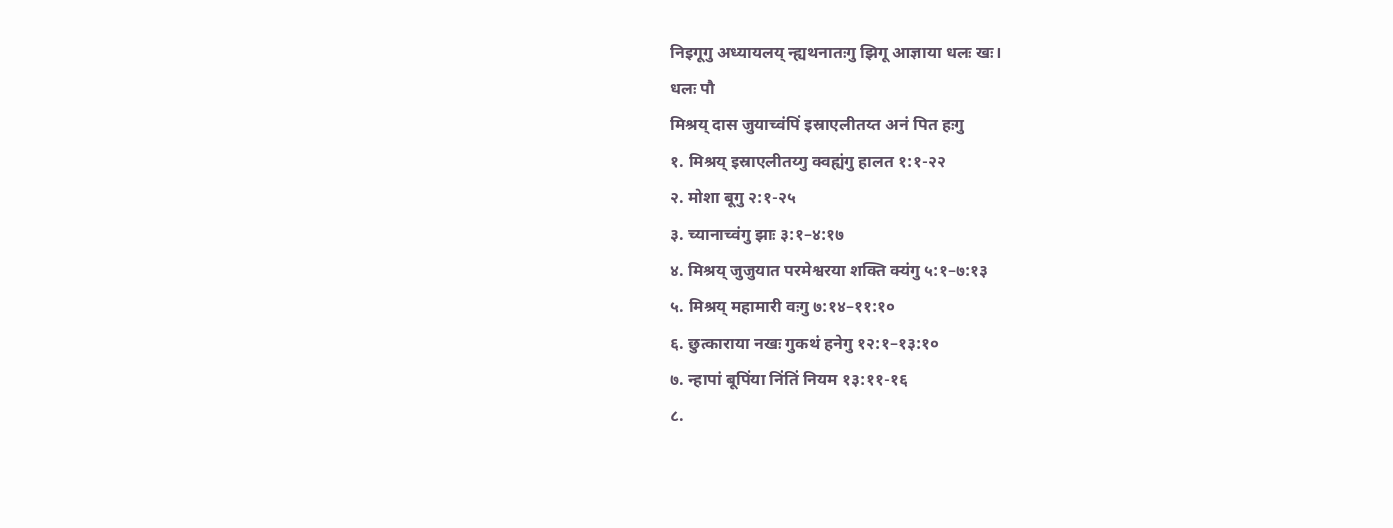निइगूगु अध्यायलय् न्ह्यथनातःगु झिगू आज्ञाया धलः खः।
धलः पौ
मिश्रय् दास जुयाच्वंपिं इस्राएलीतय्त अनं पित हःगु
१. मिश्रय् इस्राएलीतय्गु क्वह्यंगु हालत १:१-२२
२. मोशा बूगु २:१-२५
३. च्यानाच्वंगु झाः ३:१–४:१७
४. मिश्रय् जुजुयात परमेश्वरया शक्ति क्यंगु ५:१–७:१३
५. मिश्रय् महामारी वःगु ७:१४–११:१०
६. छुत्काराया नखः गुकथं हनेगु १२:१–१३:१०
७. न्हापां बूपिंया निंतिं नियम १३:११-१६
८.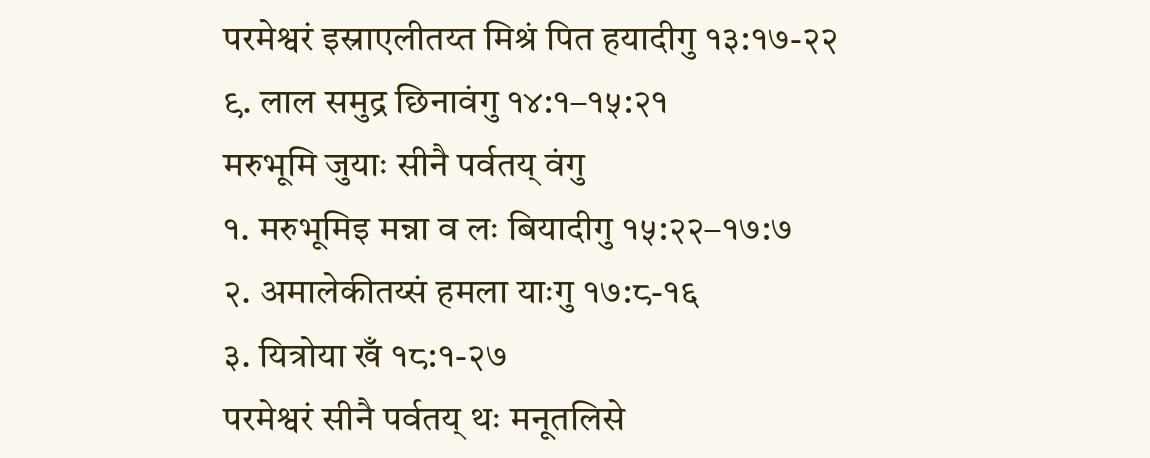परमेश्वरं इस्राएलीतय्त मिश्रं पित हयादीगु १३:१७-२२
९. लाल समुद्र छिनावंगु १४:१–१५:२१
मरुभूमि जुयाः सीनै पर्वतय् वंगु
१. मरुभूमिइ मन्ना व लः बियादीगु १५:२२–१७:७
२. अमालेकीतय्सं हमला याःगु १७:८-१६
३. यित्रोया खँ १८:१-२७
परमेश्वरं सीनै पर्वतय् थः मनूतलिसे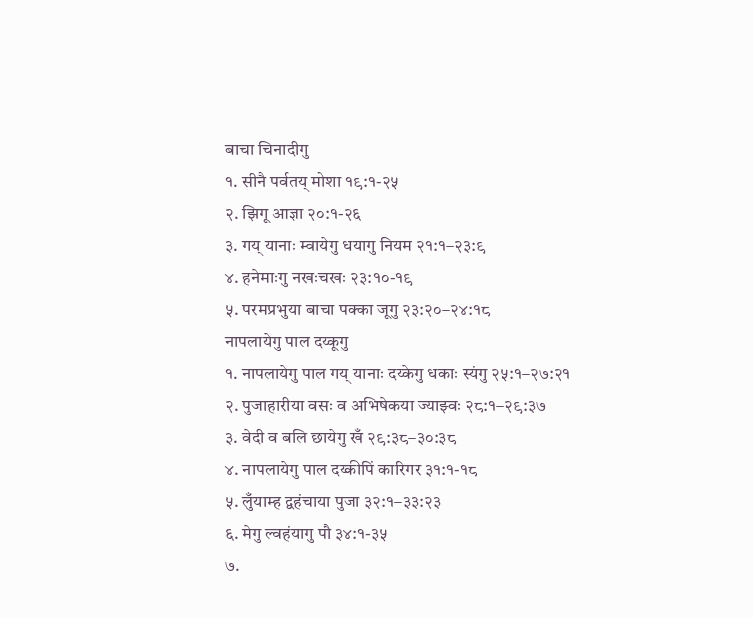बाचा चिनादीगु
१. सीनै पर्वतय् मोशा १९:१-२५
२. झिगू आज्ञा २०:१-२६
३. गय् यानाः म्वायेगु धयागु नियम २१:१–२३:९
४. हनेमाःगु नखःचखः २३:१०-१९
५. परमप्रभुया बाचा पक्का जूगु २३:२०–२४:१८
नापलायेगु पाल दय्कूगु
१. नापलायेगु पाल गय् यानाः दय्केगु धकाः स्यंगु २५:१–२७:२१
२. पुजाहारीया वसः व अभिषेकया ज्याझ्वः २८:१–२९:३७
३. वेदी व बलि छायेगु खँ २९:३८–३०:३८
४. नापलायेगु पाल दय्कीपिं कारिगर ३१:१-१८
५. लुँयाम्ह द्वहंचाया पुजा ३२:१–३३:२३
६. मेगु ल्वहंयागु पौ ३४:१-३५
७.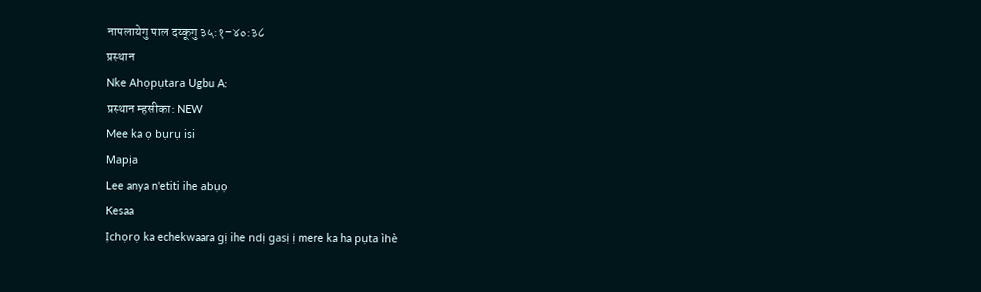नापलायेगु पाल दय्कूगु ३५:१–४०:३८
प्रस्थान
Nke Ahọpụtara Ugbu A:
प्रस्थान म्हसीका: NEW
Mee ka ọ bụrụ isi
Mapịa
Lee anya n'etiti ihe abụọ
Kesaa
Ịchọrọ ka echekwaara gị ihe ndị gasị ị mere ka ha pụta ìhè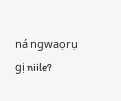ná ngwaọrụ gị niile?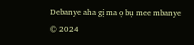Debanye aha gị ma ọ bụ mee mbanye
© 2024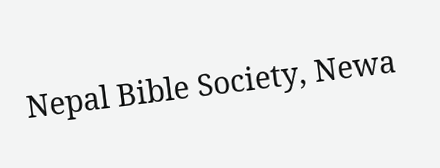Nepal Bible Society, Newa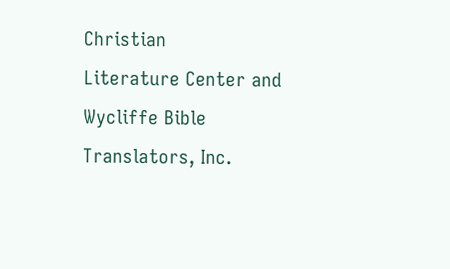Christian
Literature Center and Wycliffe Bible Translators, Inc.